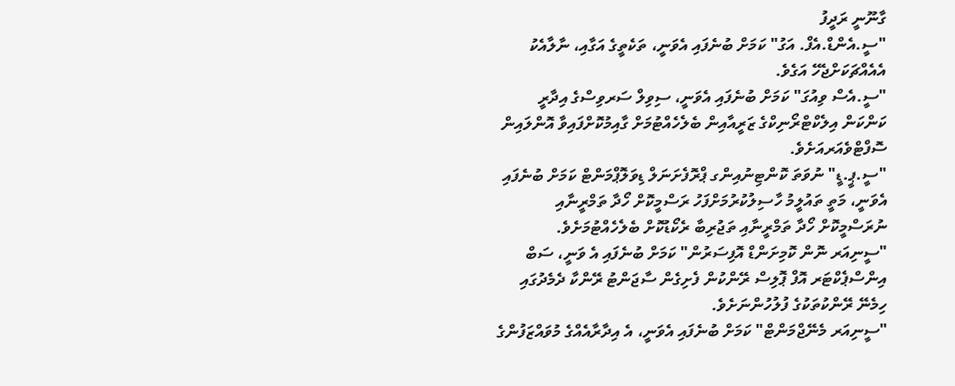ގާނޫނީ ރަދީފު
"ސީ.އެންޑް.އެފް. އަގު" ކަމަށް ބުނެފައި އެވަނީ، ތަކެތީގެ އަގާއި، ނާލާއެކު އެއެއްޗަކަށްޖެހޭ އަގެވެ.
"ސީ.އެސް ވިއުގަ" ކަމަށް ބުނެފައި އެވަނީ، ސިވިލް ސަރވިސްގެ އިދާރީ ކަންކަން އިލެކްޓްރޯނިކްގެ ޒަރީއާއިން ބެލެހެއްޓުމަށް ގާއިމުކޮށްފައިވާ އޮންލައިން ސޮފްޓްވެއަރއަށެވެ.
"ސީ.ޕީ.ޑީ" ނުވަތަ ކޮންޓިނުއިންގ ޕްރޮފެށަނަލް ޑިވަލޮޕްމަންޓް ކަމަށް ބުނެފައި އެވަނީ، މަތީ ތައުލީމު ހާސިލުކުރުމަށްފަހު ރަސްމީކޮށް ހޯދާ ތަމްރީނާއި ނުރަސްމީކޮށް ހޯދާ ތަމްރީނާއި ތަޖުރިބާ ރެކޯޑުކޮށް ބެލެހެއްޓުމަށެވެ.
"ސީނިއަރ ނޮން ކޮމިށަންޑް އޮފިސަރުން" ކަމަށް ބުނެފައި އެ ވަނީ، ސަބް އިންސްޕެކްޓަރ އޮފް ޕޮލިސް ރޭންކުން ފެށިގެން ސާޖަންޓު ރޭންކާ ދެމެދުގައި ހިމެނޭ ރޭންކުތަކުގެ ފުލުހުންނަށެވެ.
"ސީނިއަރ މެނޭޖްމަންޓް" ކަމަށް ބުނެފައި އެވަނީ، އެ އިދާރާއެއްގެ މުވައްޒަފުންގެ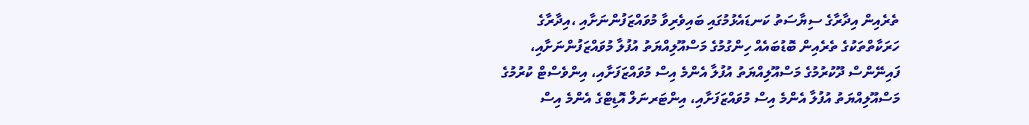ތެރެއިން އިދާރާގެ ސިޔާސަތު ކަނޑައެޅުމުގައި ބައިވެރިވާ މުވައްޒަފުންނަށާއި ،އިދާރާގެ ހަރަކާތްތަކުގެ ތެރެއިން ބޮޑުބައެއް ހިންގުމުގެ މަސްއޫލިއްޔަތު އުފުލާ މުވައްޒަފުންނަށާއި، ފައިނޭންސް ދޫކުރުމުގެ މަސްއޫލިއްޔަތު އުފުލާ އެންމެ އިސް މުވައްޒަފަށާއި، އިންވެސްޓް ކުރުމުގެ މަސްއޫލިއްޔަތު އުފުލާ އެންމެ އިސް މުވައްޒަފަށާއި، އިންޓަރނަލް އޮޑިޓްގެ އެންމެ އިސް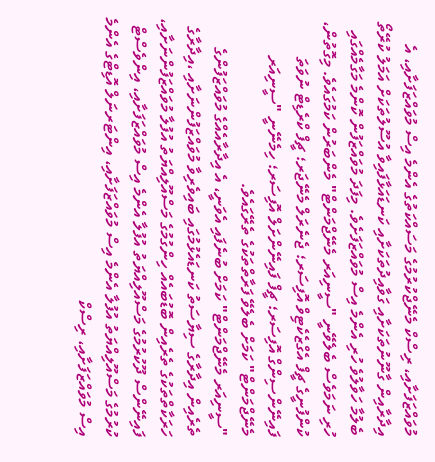މުވައްޒަފަށާއި، ރިސްކް މެނޭޖްކުރުމުގެ މަސައްކަތުގެ އެންމެ އިސް މުވައްޒަފަށާއި، އެ އިދާރާއިން ގާނޫނުތަކަށާއި ގަވާއިދުތަކަށާއި ކަނޑައަޅާފައިވާ އުސޫލުތަކަށް އަމަލު ކުރޭތޯ ބެލުމާ ހަވާލުވެ ހުރި އެންމެ އިސް މުވައްޒަފަށެވެ. މިފަދަ މުވައްޒަފުން ކޮންމެ މަގާމެއްގައި ހުރި ނަމަވެސް ބެލެވޭނީ "ސީނިއަރ މެނޭޖްމަންޓް" މެންބަރުން ކަމުގައެވެ. މިގޮތުން، ކުންފުނީގެ ޗީފް އެގްޒެކެޓިވް އޮފިސަރ؛ ޖެނެރަލް މެނޭޖަރ؛ ޗީފް ކްރެޑިޓް ނުވަތަ ފައިނޭންސިންގް އޮފިސަރ؛ ޗީފް ފައިނޭންށަލް އޮފިސަރ؛ ހިމެނޭނީ "ސީނިއަރ މެނޭޖްމަންޓް" ކަމަށް ބެލެވޭ ފަރާތްތަކުގެ ތެރޭގައެވެ.
"ސީނިއަރ މެނޭޖްމަންޓް" ކަމަށް ބުނެފައި އެވަނީ، އެ އިދާރާއެއްގެ މުވައްޒަފުންގެ ތެރެއިން އިދާރާގެ ސިޔާސަތު ކަނޑައެޅުމުގައި ބައިވެރިވާ މުވައްޒަފުންނަށާއި ،އިދާރާގެ ހަރަކާތްތަކުގެ ތެރެއިން ބޮޑުބައެއް ހިންގުމުގެ މަސްއޫލިއްޔަތު އުފުލާ މުވައްޒަފުންނަށާއި، ފައިނޭންސް ދޫކުރުމުގެ މަސްއޫލިއްޔަތު އުފުލާ އެންމެ އިސް މުވައްޒަފަށާއި، އިންވެސްޓް ކުރުމުގެ މަސްއޫލިއްޔަތު އުފުލާ އެންމެ އިސް މުވައްޒަފަށާއި، އިންޓަރނަލް އޮޑިޓްގެ އެންމެ އިސް މުވައްޒަފަށާއި، ރިސްކް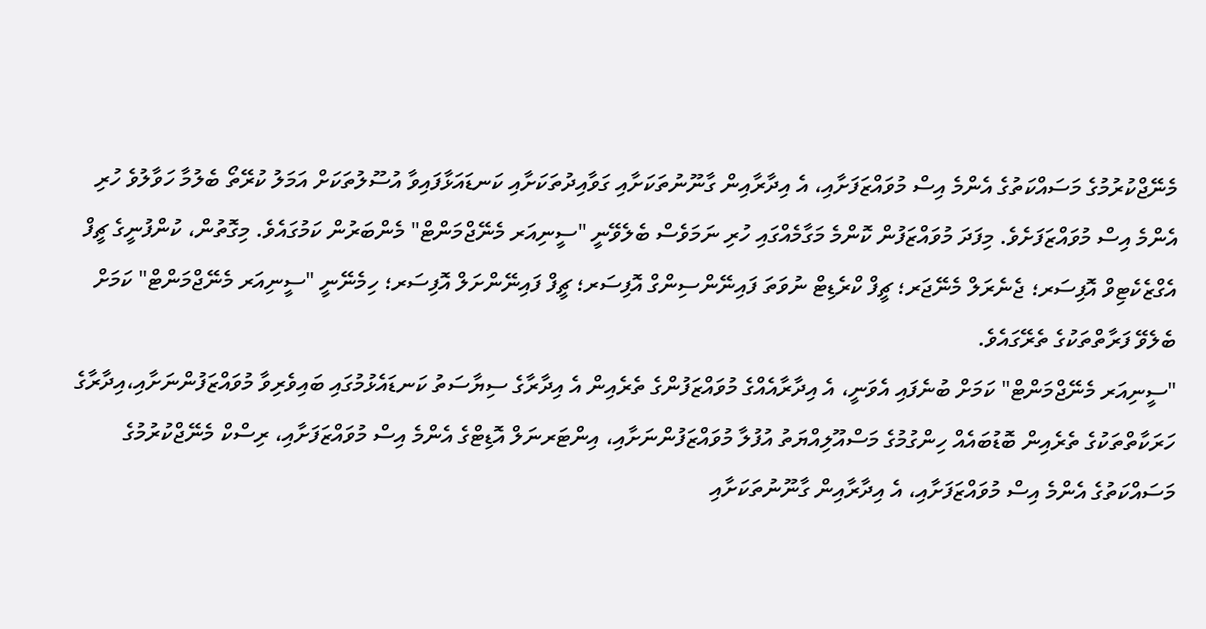މެނޭޖްކުރުމުގެ މަސައްކަތުގެ އެންމެ އިސް މުވައްޒަފަށާއި، އެ އިދާރާއިން ގާނޫނުތަކަށާއި ގަވާއިދުތަކަށާއި ކަނޑައަޅާފައިވާ އުސޫލުތަކަށް އަމަލު ކުރޭތޯ ބެލުމާ ހަވާލުވެ ހުރި އެންމެ އިސް މުވައްޒަފަށެވެ. މިފަދަ މުވައްޒަފުން ކޮންމެ މަގާމެއްގައި ހުރި ނަމަވެސް ބެލެވޭނީ "ސީނިއަރ މެނޭޖްމަންޓް" މެންބަރުން ކަމުގައެވެ. މިގޮތުން، ކުންފުނީގެ ޗީފް އެގްޒެކެޓިވް އޮފިސަރ؛ ޖެނެރަލް މެނޭޖަރ؛ ޗީފް ކްރެޑިޓް ނުވަތަ ފައިނޭންސިންގް އޮފިސަރ؛ ޗީފް ފައިނޭންށަލް އޮފިސަރ؛ ހިމެނޭނީ "ސީނިއަރ މެނޭޖްމަންޓް" ކަމަށް ބެލެވޭ ފަރާތްތަކުގެ ތެރޭގައެވެ.
"ސީނިއަރ މެނޭޖްމަންޓް" ކަމަށް ބުނެފައި އެވަނީ، އެ އިދާރާއެއްގެ މުވައްޒަފުންގެ ތެރެއިން އެ އިދާރާގެ ސިޔާސަތު ކަނޑައެޅުމުގައި ބައިވެރިވާ މުވައްޒަފުންނަށާއި،އިދާރާގެ ހަރަކާތްތަކުގެ ތެރެއިން ބޮޑުބައެއް ހިންގުމުގެ މަސްއޫލިއްޔަތު އުފުލާ މުވައްޒަފުންނަށާއި، އިންޓަރނަލް އޮޑިޓްގެ އެންމެ އިސް މުވައްޒަފަށާއި، ރިސްކް މެނޭޖްކުރުމުގެ މަސައްކަތުގެ އެންމެ އިސް މުވައްޒަފަށާއި، އެ އިދާރާއިން ގާނޫނުތަކަށާއި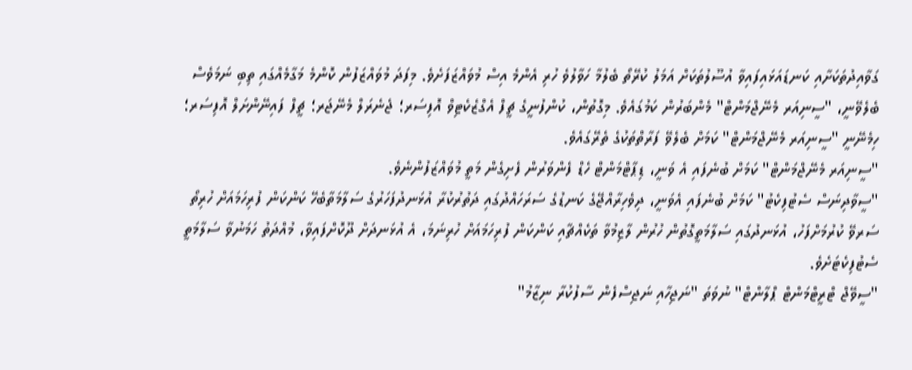ގަވާއިދުތަކަށާއި ކަނޑައަޅައިފައިވާ އުސޫލުތަކަށް އަމަލު ކުރޭތޯ ބެލުމާ ހަވާލުވެ ހުރި އެންމެ އިސް މުވައްޒަފަށެވެ. މިފަދަ މުވައްޒަފުން ކޮންމެ މަގާމެއްގައި ތިބި ނަމަވެސް ބެލެވޭނީ، "ސީނިއަރ މެނޭޖްމަންޓް" މެންބަރުން ކަމުގައެވެ. މިގޮތުން، ކުންފުނީގެ ޗީފް އެގްޒެކެޓިވް އޮފިސަރ؛ ޖެނެރަލް މެނޭޖަރ؛ ޗީފް ފައިނޭންށަލް އޮފިސަރ؛ ހިމެނޭނީ "ސީނިއަރ މެނޭޖްމަންޓް" ކަމަށް ބެލެވޭ ފަރާތްތަކުގެ ތެރޭގައެވެ.
"ސީނިއަރ މެނޭޖްމަންޓް" ކަމަށް ބުނެފައި އެ ވަނީ، ޑިޕާޓްމަންޓް ހެޑް ފެންވަރުން ފެށިގެން މަތީ މުވައްޒަފުންނެވެ.
"ސީވާދިނަސް ސެޓުފިކެޓު" ކަމަށް ބުނެފައި އެވަނީ، ދިވެހިރާއްޖޭގެ ކަނޑުގެ ސަރަހައްދުގައި ދަތުރުކުރާ އުޅަނދުފަހަރުގެ ސަލާމަތާބެހޭ ކަންކަން ފުރިހަމައަށް ހުރިތޯ ސަރވޭ ކުރުމަށްފަހު، އުޅަނދުގައި ސަލާމަތީގޮތުން ހުރުން ލާޒިމުވާ ތަކެއްޗާއި ކަންކަން ފުރިހަމައަށް ހުރިނަމަ، އެ އުޅަނދަށް ދޫކޮށްފައިވާ، މުއްދަތު ހަމަނުވާ ސަލާމަތީ ސެޓުފިކެޓަށެވެ.
"ސީވޭޖް ޓްރީޓްމަންޓް ޕްލާންޓް" ނުވަތަ "ނަޖިހާއި ނަޖިސްފެން ސާފުކުރާ ނިޒާމު"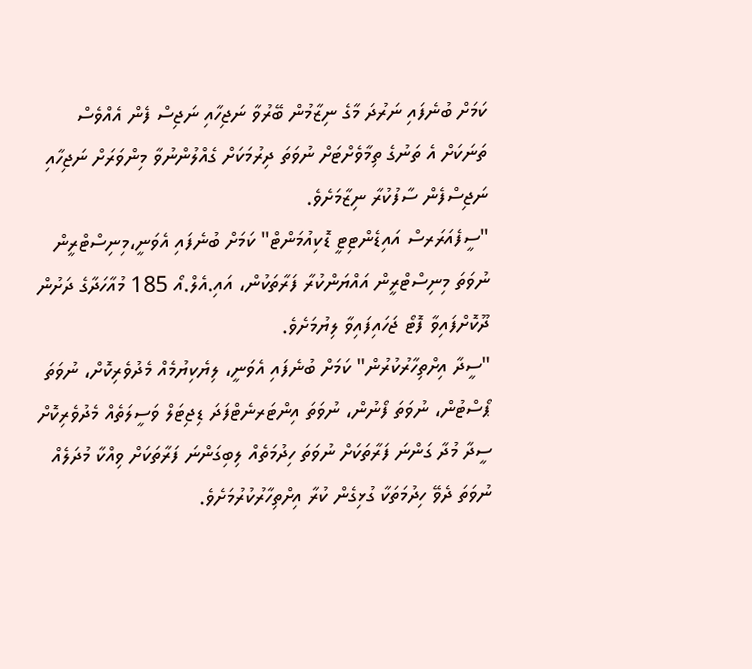ކަމަށް ބުނެފައި ނަރުދަ މާގެ ނިޒާމުން ބޭރުވާ ނަޖިހާއި ނަޖިސް ފެން އެއްވެސް ތަނަކަށް އެ ތަނުގެ ތިމާވެށްޓަށް ނުވަތަ ދިރުމަކަށް ގެއްލުންނުވާ މިންވަރަށް ނަޖިހާއި ނަޖިސްފެން ސާފުކުރާ ނިޒާމަށެވެ.
"ސީފެއަރަރސް އައިޑެންޓިޓީ ޑޮކިއުމަންޓް" ކަމަށް ބުނެފައި އެވަނީ،މިނިސްޓްރީން ނުވަތަ މިނިސްޓްރީން އައްޔަންކުރާ ފަރާތަކުން، އައި.އެލް.އޯ 185 މުއާހަދާގެ ދަށުން ދޫކޮށްފައިވާ ފޮޓޯ ޖަހައިފައިވާ ލިޔުމަށެވެ.
"ސީދާ އިށްތިހާރުކުރުން" ކަމަށް ބުނެފައި އެވަނީ، ލިޔެކިޔުމެއް މެދުވެރިކޮށް، ނުވަތަ ޕޯސްޓުން، ނުވަތަ ފޯނުން، ނުވަތަ އިންޓަރނެޓްފަދަ ޑިޖިޓަލް ވަސީލަތެއް މެދުވެރިކޮށް ސީދާ މުދާ ގަންނަ ފަރާތަކަށް ނުވަތަ ހިދުމަތެއް ލިބިގަންނަ ފަރާތަކަށް ވިއްކާ މުދަލެއް ނުވަތަ ދެވޭ ހިދުމަތަކާ ގުޅިގެން ކުރާ އިށްތިހާރުކުރުމަށެވެ.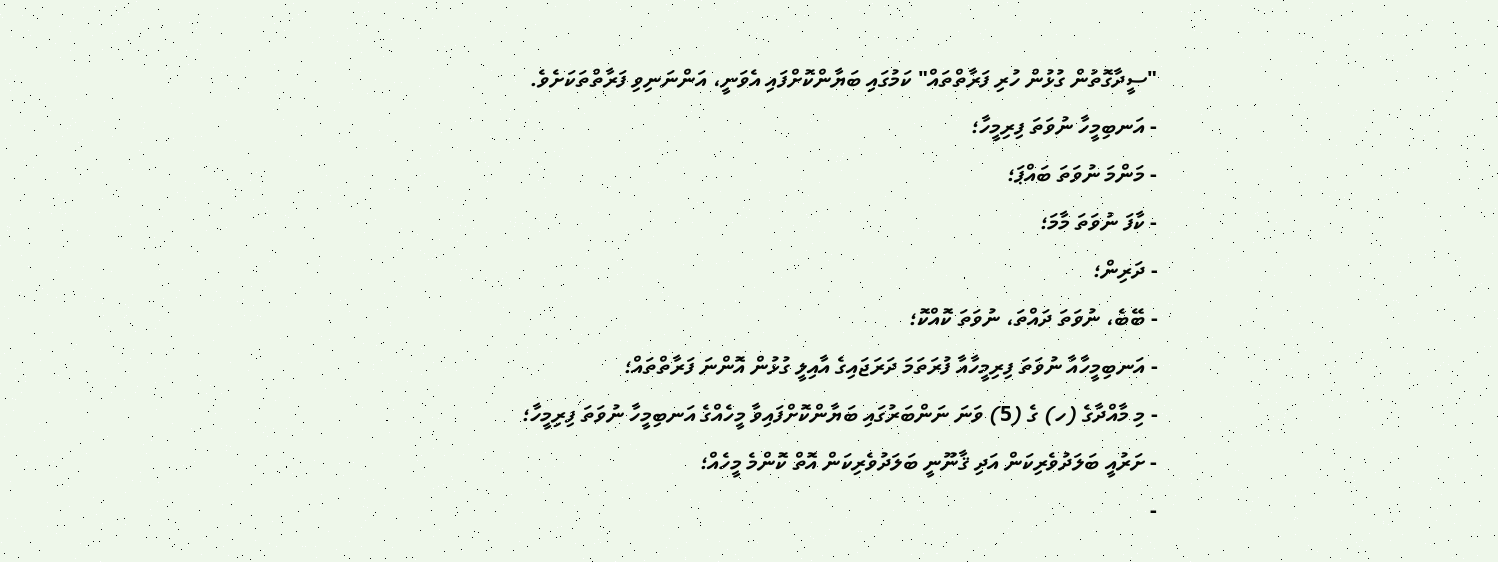"ސީދާގޮތުން ގުޅުން ހުރި ފަރާތްތައް" ކަމުގައި ބަޔާންކޮށްފައި އެވަނީ، އަންނަނިވި ފަރާތްތަކަށެވެ.
- އަނބިމީހާ ނުވަތަ ފިރިމީހާ؛
- މަންމަ ނުވަތަ ބައްޕަ؛
- ކާފަ ނުވަތަ މާމަ؛
- ދަރިން؛
- ބޭބެ، ނުވަތަ ދައްތަ، ނުވަތަ ކޮއްކޮ؛
- އަނބިމީހާއާ ނުވަތަ ފިރިމީހާއާ ފުރަތަމަ ދަރަޖައިގެ އާއިލީ ގުޅުން އޮންނަ ފަރާތްތައް؛
- މި މާއްދާގެ (ހ) ގެ (5) ވަނަ ނަންބަރުގައި ބަޔާންކޮށްފައިވާ މީހެއްގެ އަނބިމީހާ ނުވަތަ ފިރިމީހާ؛
- ށަރުއީ ބަލަދުވެރިކަން އަދި ޤާނޫނީ ބަލަދުވެރިކަން އޮތް ކޮންމެ މީހެއް؛
-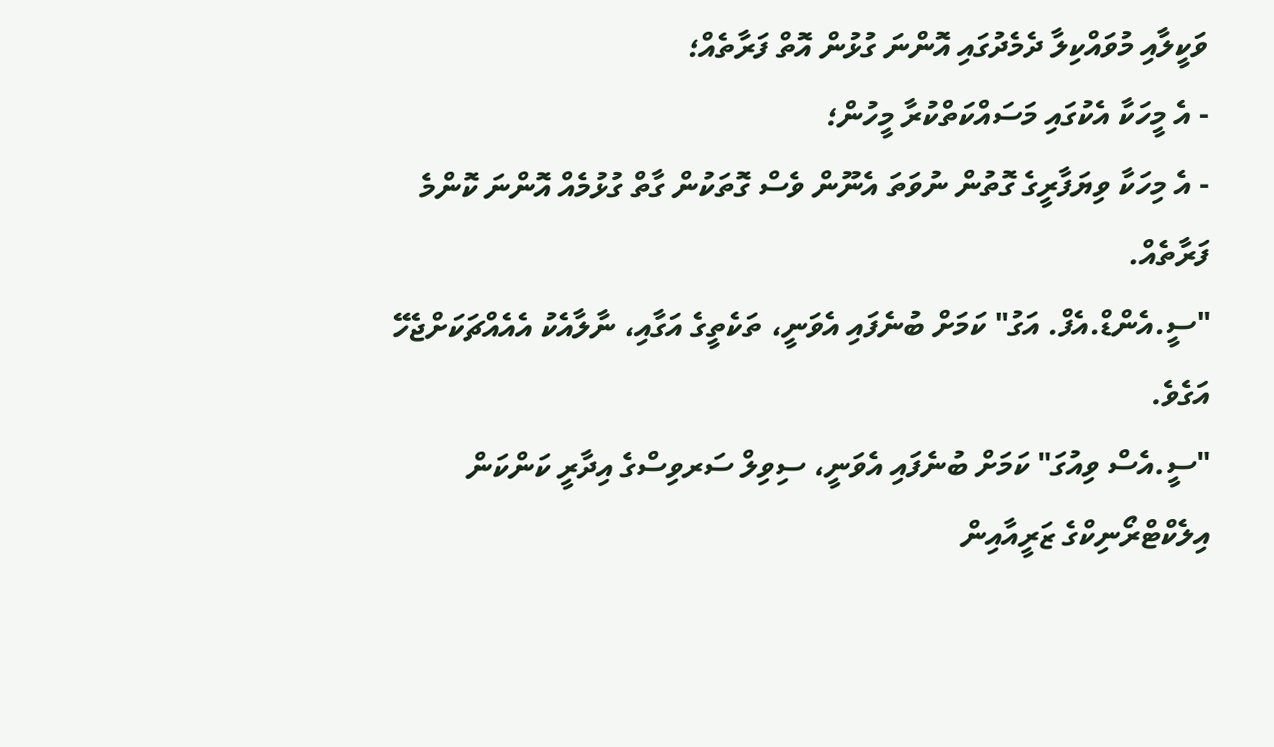ވަކީލާއި މުވައްކިލާ ދެމެދުގައި އޮންނަ ގުޅުން އޮތް ފަރާތެއް؛
- އެ މީހަކާ އެކުގައި މަސައްކަތްކުރާ މީހުން؛
- އެ މިހަކާ ވިޔަފާރީގެ ގޮތުން ނުވަތަ އެނޫން ވެސް ގޮތަކުން ގާތް ގުޅުމެއް އޮންނަ ކޮންމެ ފަރާތެއް.
"ސީ.އެންޑް.އެފް. އަގު" ކަމަށް ބުނެފައި އެވަނީ، ތަކެތީގެ އަގާއި، ނާލާއެކު އެއެއްޗަކަށްޖެހޭ އަގެވެ.
"ސީ.އެސް ވިއުގަ" ކަމަށް ބުނެފައި އެވަނީ، ސިވިލް ސަރވިސްގެ އިދާރީ ކަންކަން އިލެކްޓްރޯނިކްގެ ޒަރީއާއިން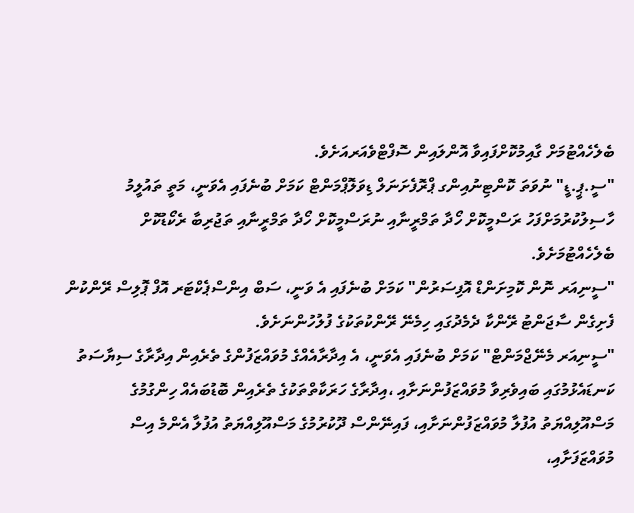ބެލެހެއްޓުމަށް ގާއިމުކޮށްފައިވާ އޮންލައިން ސޮފްޓްވެއަރއަށެވެ.
"ސީ.ޕީ.ޑީ" ނުވަތަ ކޮންޓިނުއިންގ ޕްރޮފެށަނަލް ޑިވަލޮޕްމަންޓް ކަމަށް ބުނެފައި އެވަނީ، މަތީ ތައުލީމު ހާސިލުކުރުމަށްފަހު ރަސްމީކޮށް ހޯދާ ތަމްރީނާއި ނުރަސްމީކޮށް ހޯދާ ތަމްރީނާއި ތަޖުރިބާ ރެކޯޑުކޮށް ބެލެހެއްޓުމަށެވެ.
"ސީނިއަރ ނޮން ކޮމިށަންޑް އޮފިސަރުން" ކަމަށް ބުނެފައި އެ ވަނީ، ސަބް އިންސްޕެކްޓަރ އޮފް ޕޮލިސް ރޭންކުން ފެށިގެން ސާޖަންޓު ރޭންކާ ދެމެދުގައި ހިމެނޭ ރޭންކުތަކުގެ ފުލުހުންނަށެވެ.
"ސީނިއަރ މެނޭޖްމަންޓް" ކަމަށް ބުނެފައި އެވަނީ، އެ އިދާރާއެއްގެ މުވައްޒަފުންގެ ތެރެއިން އިދާރާގެ ސިޔާސަތު ކަނޑައެޅުމުގައި ބައިވެރިވާ މުވައްޒަފުންނަށާއި ،އިދާރާގެ ހަރަކާތްތަކުގެ ތެރެއިން ބޮޑުބައެއް ހިންގުމުގެ މަސްއޫލިއްޔަތު އުފުލާ މުވައްޒަފުންނަށާއި، ފައިނޭންސް ދޫކުރުމުގެ މަސްއޫލިއްޔަތު އުފުލާ އެންމެ އިސް މުވައްޒަފަށާއި،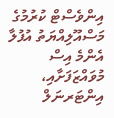އިންވެސްޓް ކުރުމުގެ މަސްއޫލިއްޔަތު އުފުލާ އެންމެ އިސް މުވައްޒަފަށާއި، އިންޓަރނަލް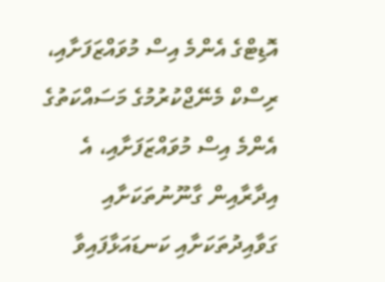އޮޑިޓްގެ އެންމެ އިސް މުވައްޒަފަށާއި، ރިސްކް މެނޭޖްކުރުމުގެ މަސައްކަތުގެ އެންމެ އިސް މުވައްޒަފަށާއި، އެ އިދާރާއިން ގާނޫނުތަކަށާއި ގަވާއިދުތަކަށާއި ކަނޑައަޅާފައިވާ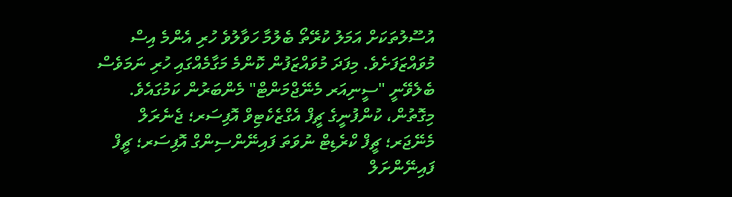އުސޫލުތަކަށް އަމަލު ކުރޭތޯ ބެލުމާ ހަވާލުވެ ހުރި އެންމެ އިސް މުވައްޒަފަށެވެ. މިފަދަ މުވައްޒަފުން ކޮންމެ މަގާމެއްގައި ހުރި ނަމަވެސް ބެލެވޭނީ "ސީނިއަރ މެނޭޖްމަންޓް" މެންބަރުން ކަމުގައެވެ. މިގޮތުން، ކުންފުނީގެ ޗީފް އެގްޒެކެޓިވް އޮފިސަރ؛ ޖެނެރަލް މެނޭޖަރ؛ ޗީފް ކްރެޑިޓް ނުވަތަ ފައިނޭންސިންގް އޮފިސަރ؛ ޗީފް ފައިނޭންށަލް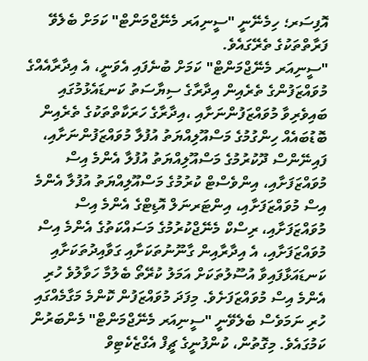އޮފިސަރ؛ ހިމެނޭނީ "ސީނިއަރ މެނޭޖްމަންޓް" ކަމަށް ބެލެވޭ ފަރާތްތަކުގެ ތެރޭގައެވެ.
"ސީނިއަރ މެނޭޖްމަންޓް" ކަމަށް ބުނެފައި އެވަނީ، އެ އިދާރާއެއްގެ މުވައްޒަފުންގެ ތެރެއިން އިދާރާގެ ސިޔާސަތު ކަނޑައެޅުމުގައި ބައިވެރިވާ މުވައްޒަފުންނަށާއި ،އިދާރާގެ ހަރަކާތްތަކުގެ ތެރެއިން ބޮޑުބައެއް ހިންގުމުގެ މަސްއޫލިއްޔަތު އުފުލާ މުވައްޒަފުންނަށާއި، ފައިނޭންސް ދޫކުރުމުގެ މަސްއޫލިއްޔަތު އުފުލާ އެންމެ އިސް މުވައްޒަފަށާއި، އިންވެސްޓް ކުރުމުގެ މަސްއޫލިއްޔަތު އުފުލާ އެންމެ އިސް މުވައްޒަފަށާއި، އިންޓަރނަލް އޮޑިޓްގެ އެންމެ އިސް މުވައްޒަފަށާއި، ރިސްކް މެނޭޖްކުރުމުގެ މަސައްކަތުގެ އެންމެ އިސް މުވައްޒަފަށާއި، އެ އިދާރާއިން ގާނޫނުތަކަށާއި ގަވާއިދުތަކަށާއި ކަނޑައަޅާފައިވާ އުސޫލުތަކަށް އަމަލު ކުރޭތޯ ބެލުމާ ހަވާލުވެ ހުރި އެންމެ އިސް މުވައްޒަފަށެވެ. މިފަދަ މުވައްޒަފުން ކޮންމެ މަގާމެއްގައި ހުރި ނަމަވެސް ބެލެވޭނީ "ސީނިއަރ މެނޭޖްމަންޓް" މެންބަރުން ކަމުގައެވެ. މިގޮތުން، ކުންފުނީގެ ޗީފް އެގްޒެކެޓިވް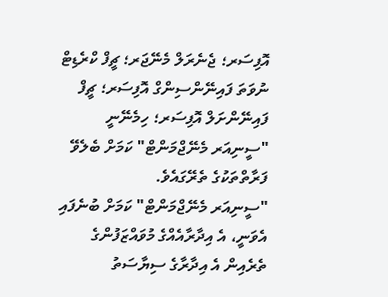އޮފިސަރ؛ ޖެނެރަލް މެނޭޖަރ؛ ޗީފް ކްރެޑިޓް ނުވަތަ ފައިނޭންސިންގް އޮފިސަރ؛ ޗީފް ފައިނޭންށަލް އޮފިސަރ؛ ހިމެނޭނީ "ސީނިއަރ މެނޭޖްމަންޓް" ކަމަށް ބެލެވޭ ފަރާތްތަކުގެ ތެރޭގައެވެ.
"ސީނިއަރ މެނޭޖްމަންޓް" ކަމަށް ބުނެފައި އެވަނީ، އެ އިދާރާއެއްގެ މުވައްޒަފުންގެ ތެރެއިން އެ އިދާރާގެ ސިޔާސަތު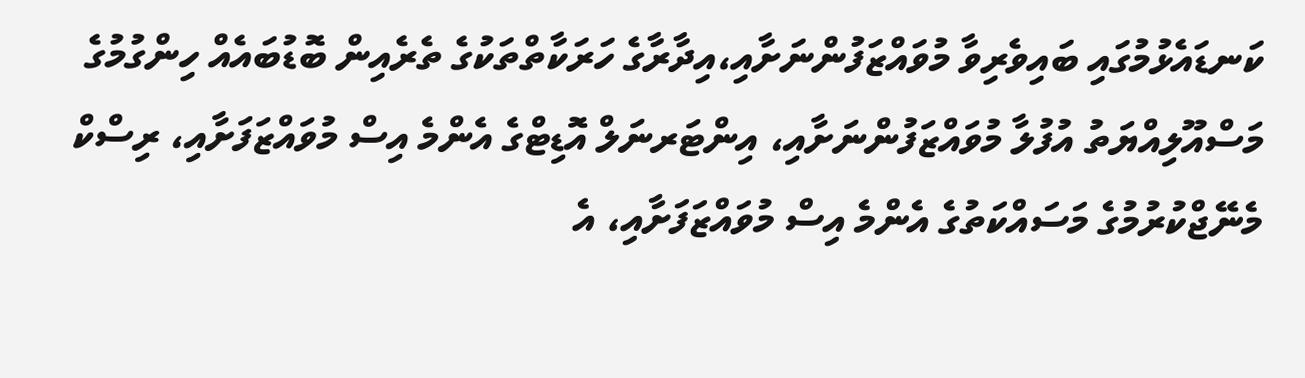ކަނޑައެޅުމުގައި ބައިވެރިވާ މުވައްޒަފުންނަށާއި،އިދާރާގެ ހަރަކާތްތަކުގެ ތެރެއިން ބޮޑުބައެއް ހިންގުމުގެ މަސްއޫލިއްޔަތު އުފުލާ މުވައްޒަފުންނަށާއި، އިންޓަރނަލް އޮޑިޓްގެ އެންމެ އިސް މުވައްޒަފަށާއި، ރިސްކް މެނޭޖްކުރުމުގެ މަސައްކަތުގެ އެންމެ އިސް މުވައްޒަފަށާއި، އެ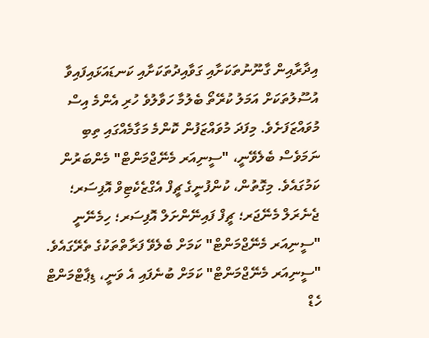އިދާރާއިން ގާނޫނުތަކަށާއި ގަވާއިދުތަކަށާއި ކަނޑައަޅައިފައިވާ އުސޫލުތަކަށް އަމަލު ކުރޭތޯ ބެލުމާ ހަވާލުވެ ހުރި އެންމެ އިސް މުވައްޒަފަށެވެ. މިފަދަ މުވައްޒަފުން ކޮންމެ މަގާމެއްގައި ތިބި ނަމަވެސް ބެލެވޭނީ، "ސީނިއަރ މެނޭޖްމަންޓް" މެންބަރުން ކަމުގައެވެ. މިގޮތުން، ކުންފުނީގެ ޗީފް އެގްޒެކެޓިވް އޮފިސަރ؛ ޖެނެރަލް މެނޭޖަރ؛ ޗީފް ފައިނޭންށަލް އޮފިސަރ؛ ހިމެނޭނީ "ސީނިއަރ މެނޭޖްމަންޓް" ކަމަށް ބެލެވޭ ފަރާތްތަކުގެ ތެރޭގައެވެ.
"ސީނިއަރ މެނޭޖްމަންޓް" ކަމަށް ބުނެފައި އެ ވަނީ، ޑިޕާޓްމަންޓް ހެޑް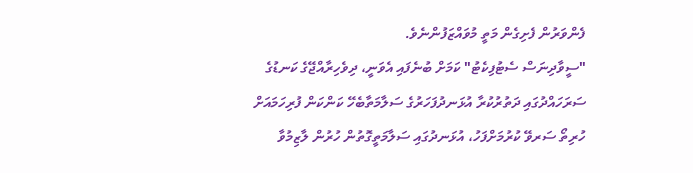ފެންވަރުން ފެށިގެން މަތީ މުވައްޒަފުންނެވެ.
"ސީވާދިނަސް ސެޓުފިކެޓު" ކަމަށް ބުނެފައި އެވަނީ، ދިވެހިރާއްޖޭގެ ކަނޑުގެ ސަރަހައްދުގައި ދަތުރުކުރާ އުޅަނދުފަހަރުގެ ސަލާމަތާބެހޭ ކަންކަން ފުރިހަމައަށް ހުރިތޯ ސަރވޭ ކުރުމަށްފަހު، އުޅަނދުގައި ސަލާމަތީގޮތުން ހުރުން ލާޒިމުވާ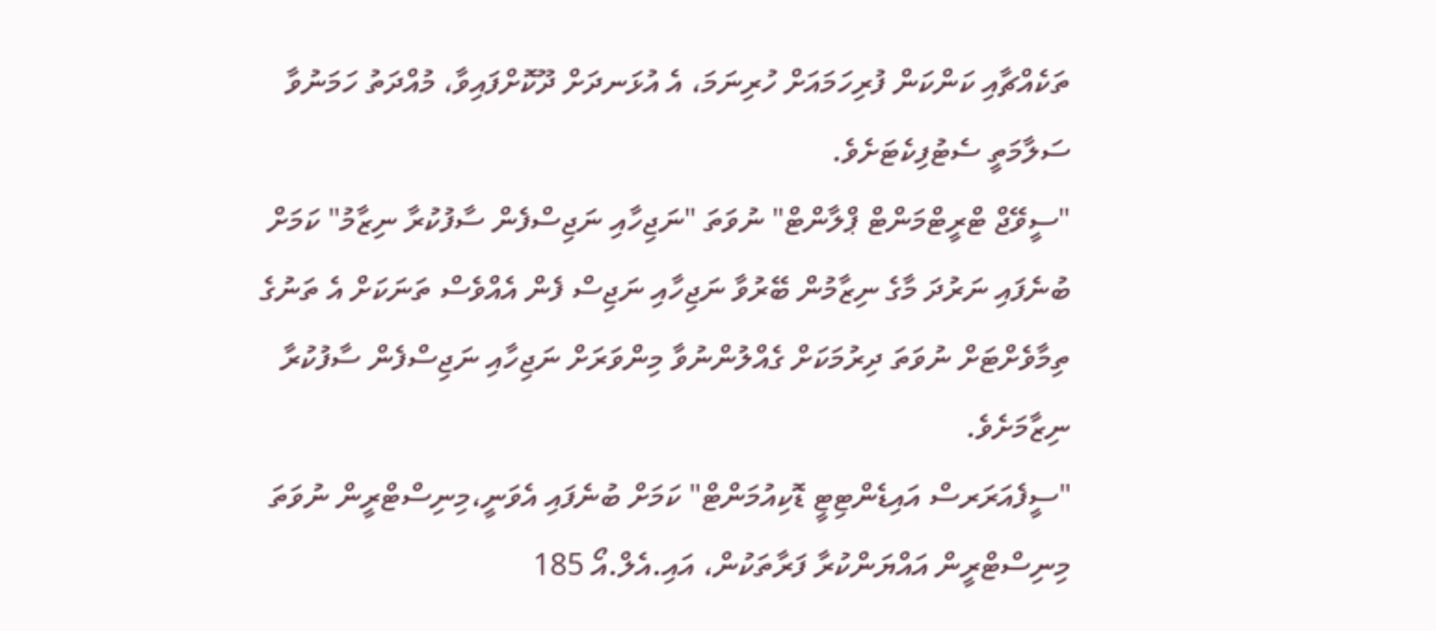ތަކެއްޗާއި ކަންކަން ފުރިހަމައަށް ހުރިނަމަ، އެ އުޅަނދަށް ދޫކޮށްފައިވާ، މުއްދަތު ހަމަނުވާ ސަލާމަތީ ސެޓުފިކެޓަށެވެ.
"ސީވޭޖް ޓްރީޓްމަންޓް ޕްލާންޓް" ނުވަތަ "ނަޖިހާއި ނަޖިސްފެން ސާފުކުރާ ނިޒާމު" ކަމަށް ބުނެފައި ނަރުދަ މާގެ ނިޒާމުން ބޭރުވާ ނަޖިހާއި ނަޖިސް ފެން އެއްވެސް ތަނަކަށް އެ ތަނުގެ ތިމާވެށްޓަށް ނުވަތަ ދިރުމަކަށް ގެއްލުންނުވާ މިންވަރަށް ނަޖިހާއި ނަޖިސްފެން ސާފުކުރާ ނިޒާމަށެވެ.
"ސީފެއަރަރސް އައިޑެންޓިޓީ ޑޮކިއުމަންޓް" ކަމަށް ބުނެފައި އެވަނީ،މިނިސްޓްރީން ނުވަތަ މިނިސްޓްރީން އައްޔަންކުރާ ފަރާތަކުން، އައި.އެލް.އޯ 185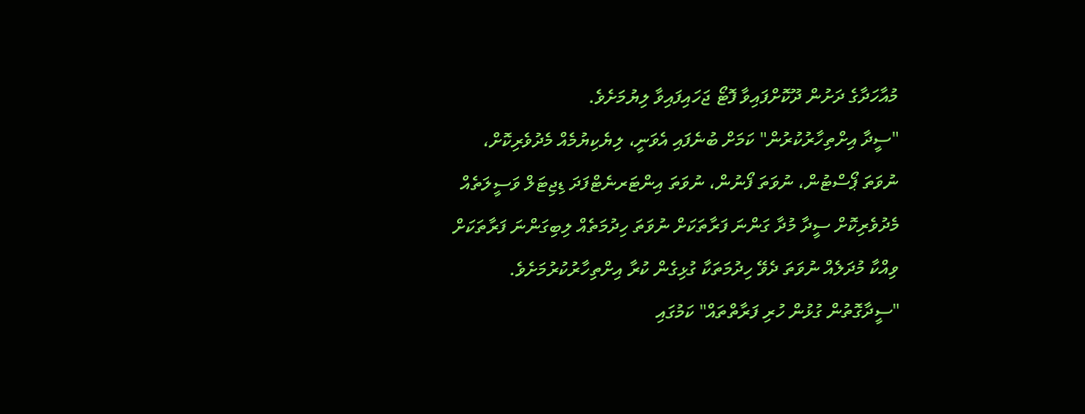މުއާހަދާގެ ދަށުން ދޫކޮށްފައިވާ ފޮޓޯ ޖަހައިފައިވާ ލިޔުމަށެވެ.
"ސީދާ އިށްތިހާރުކުރުން" ކަމަށް ބުނެފައި އެވަނީ، ލިޔެކިޔުމެއް މެދުވެރިކޮށް، ނުވަތަ ޕޯސްޓުން، ނުވަތަ ފޯނުން، ނުވަތަ އިންޓަރނެޓްފަދަ ޑިޖިޓަލް ވަސީލަތެއް މެދުވެރިކޮށް ސީދާ މުދާ ގަންނަ ފަރާތަކަށް ނުވަތަ ހިދުމަތެއް ލިބިގަންނަ ފަރާތަކަށް ވިއްކާ މުދަލެއް ނުވަތަ ދެވޭ ހިދުމަތަކާ ގުޅިގެން ކުރާ އިށްތިހާރުކުރުމަށެވެ.
"ސީދާގޮތުން ގުޅުން ހުރި ފަރާތްތައް" ކަމުގައި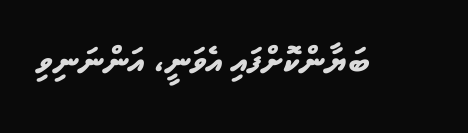ބަޔާންކޮށްފައި އެވަނީ، އަންނަނިވި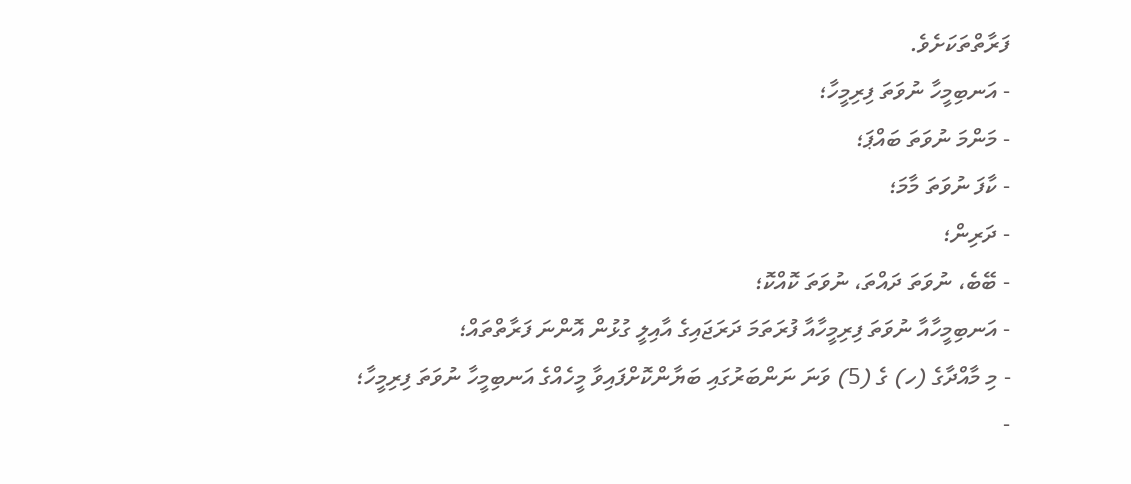ފަރާތްތަކަށެވެ.
- އަނބިމީހާ ނުވަތަ ފިރިމީހާ؛
- މަންމަ ނުވަތަ ބައްޕަ؛
- ކާފަ ނުވަތަ މާމަ؛
- ދަރިން؛
- ބޭބެ، ނުވަތަ ދައްތަ، ނުވަތަ ކޮއްކޮ؛
- އަނބިމީހާއާ ނުވަތަ ފިރިމީހާއާ ފުރަތަމަ ދަރަޖައިގެ އާއިލީ ގުޅުން އޮންނަ ފަރާތްތައް؛
- މި މާއްދާގެ (ހ) ގެ (5) ވަނަ ނަންބަރުގައި ބަޔާންކޮށްފައިވާ މީހެއްގެ އަނބިމީހާ ނުވަތަ ފިރިމީހާ؛
-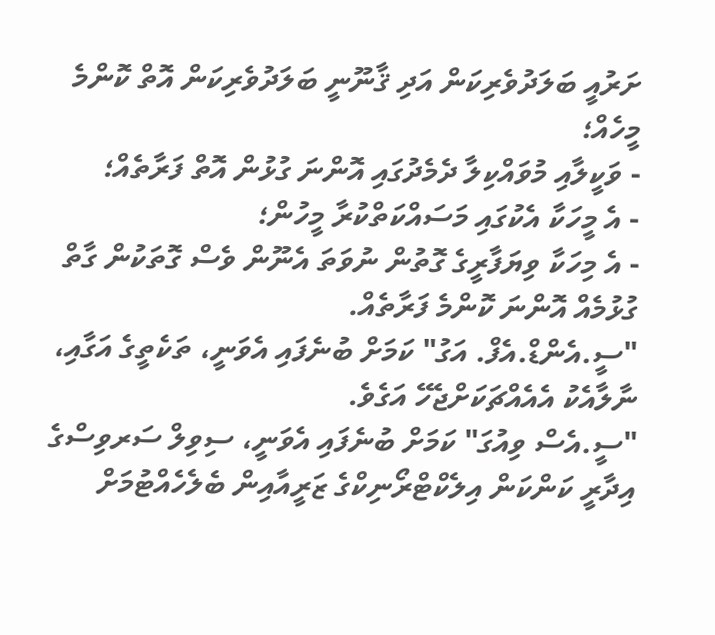ށަރުއީ ބަލަދުވެރިކަން އަދި ޤާނޫނީ ބަލަދުވެރިކަން އޮތް ކޮންމެ މީހެއް؛
- ވަކީލާއި މުވައްކިލާ ދެމެދުގައި އޮންނަ ގުޅުން އޮތް ފަރާތެއް؛
- އެ މީހަކާ އެކުގައި މަސައްކަތްކުރާ މީހުން؛
- އެ މިހަކާ ވިޔަފާރީގެ ގޮތުން ނުވަތަ އެނޫން ވެސް ގޮތަކުން ގާތް ގުޅުމެއް އޮންނަ ކޮންމެ ފަރާތެއް.
"ސީ.އެންޑް.އެފް. އަގު" ކަމަށް ބުނެފައި އެވަނީ، ތަކެތީގެ އަގާއި، ނާލާއެކު އެއެއްޗަކަށްޖެހޭ އަގެވެ.
"ސީ.އެސް ވިއުގަ" ކަމަށް ބުނެފައި އެވަނީ، ސިވިލް ސަރވިސްގެ އިދާރީ ކަންކަން އިލެކްޓްރޯނިކްގެ ޒަރީއާއިން ބެލެހެއްޓުމަށް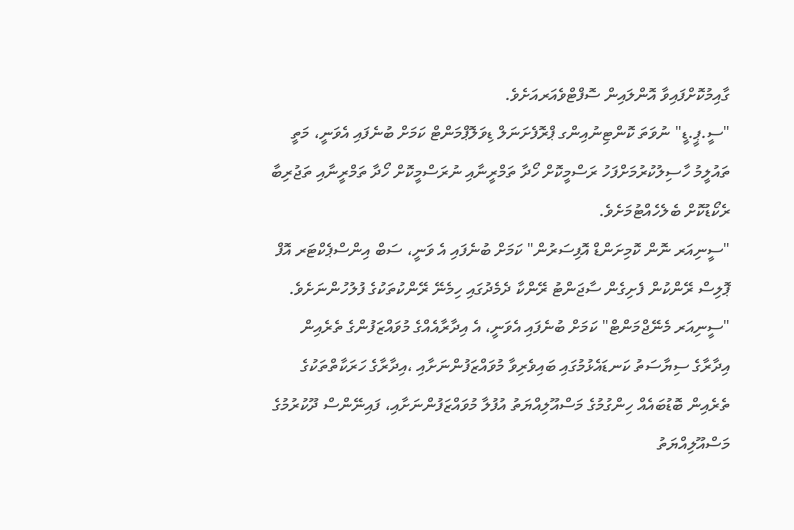ގާއިމުކޮށްފައިވާ އޮންލައިން ސޮފްޓްވެއަރއަށެވެ.
"ސީ.ޕީ.ޑީ" ނުވަތަ ކޮންޓިނުއިންގ ޕްރޮފެށަނަލް ޑިވަލޮޕްމަންޓް ކަމަށް ބުނެފައި އެވަނީ، މަތީ ތައުލީމު ހާސިލުކުރުމަށްފަހު ރަސްމީކޮށް ހޯދާ ތަމްރީނާއި ނުރަސްމީކޮށް ހޯދާ ތަމްރީނާއި ތަޖުރިބާ ރެކޯޑުކޮށް ބެލެހެއްޓުމަށެވެ.
"ސީނިއަރ ނޮން ކޮމިށަންޑް އޮފިސަރުން" ކަމަށް ބުނެފައި އެ ވަނީ، ސަބް އިންސްޕެކްޓަރ އޮފް ޕޮލިސް ރޭންކުން ފެށިގެން ސާޖަންޓު ރޭންކާ ދެމެދުގައި ހިމެނޭ ރޭންކުތަކުގެ ފުލުހުންނަށެވެ.
"ސީނިއަރ މެނޭޖްމަންޓް" ކަމަށް ބުނެފައި އެވަނީ، އެ އިދާރާއެއްގެ މުވައްޒަފުންގެ ތެރެއިން އިދާރާގެ ސިޔާސަތު ކަނޑައެޅުމުގައި ބައިވެރިވާ މުވައްޒަފުންނަށާއި ،އިދާރާގެ ހަރަކާތްތަކުގެ ތެރެއިން ބޮޑުބައެއް ހިންގުމުގެ މަސްއޫލިއްޔަތު އުފުލާ މުވައްޒަފުންނަށާއި، ފައިނޭންސް ދޫކުރުމުގެ މަސްއޫލިއްޔަތު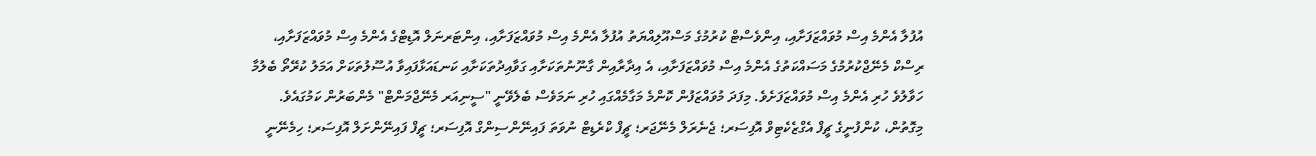އުފުލާ އެންމެ އިސް މުވައްޒަފަށާއި، އިންވެސްޓް ކުރުމުގެ މަސްއޫލިއްޔަތު އުފުލާ އެންމެ އިސް މުވައްޒަފަށާއި، އިންޓަރނަލް އޮޑިޓްގެ އެންމެ އިސް މުވައްޒަފަށާއި، ރިސްކް މެނޭޖްކުރުމުގެ މަސައްކަތުގެ އެންމެ އިސް މުވައްޒަފަށާއި، އެ އިދާރާއިން ގާނޫނުތަކަށާއި ގަވާއިދުތަކަށާއި ކަނޑައަޅާފައިވާ އުސޫލުތަކަށް އަމަލު ކުރޭތޯ ބެލުމާ ހަވާލުވެ ހުރި އެންމެ އިސް މުވައްޒަފަށެވެ. މިފަދަ މުވައްޒަފުން ކޮންމެ މަގާމެއްގައި ހުރި ނަމަވެސް ބެލެވޭނީ "ސީނިއަރ މެނޭޖްމަންޓް" މެންބަރުން ކަމުގައެވެ. މިގޮތުން، ކުންފުނީގެ ޗީފް އެގްޒެކެޓިވް އޮފިސަރ؛ ޖެނެރަލް މެނޭޖަރ؛ ޗީފް ކްރެޑިޓް ނުވަތަ ފައިނޭންސިންގް އޮފިސަރ؛ ޗީފް ފައިނޭންށަލް އޮފިސަރ؛ ހިމެނޭނީ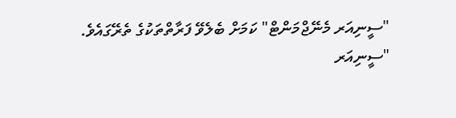"ސީނިއަރ މެނޭޖްމަންޓް" ކަމަށް ބެލެވޭ ފަރާތްތަކުގެ ތެރޭގައެވެ.
"ސީނިއަރ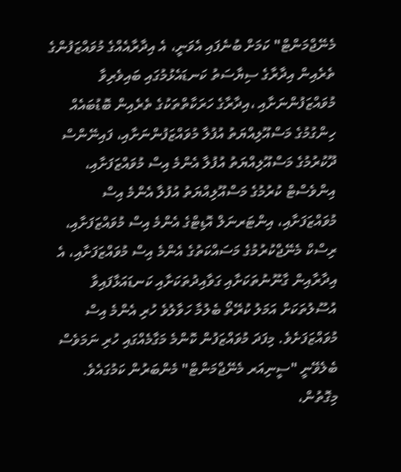މެނޭޖްމަންޓް" ކަމަށް ބުނެފައި އެވަނީ، އެ އިދާރާއެއްގެ މުވައްޒަފުންގެ ތެރެއިން އިދާރާގެ ސިޔާސަތު ކަނޑައެޅުމުގައި ބައިވެރިވާ މުވައްޒަފުންނަށާއި ،އިދާރާގެ ހަރަކާތްތަކުގެ ތެރެއިން ބޮޑުބައެއް ހިންގުމުގެ މަސްއޫލިއްޔަތު އުފުލާ މުވައްޒަފުންނަށާއި، ފައިނޭންސް ދޫކުރުމުގެ މަސްއޫލިއްޔަތު އުފުލާ އެންމެ އިސް މުވައްޒަފަށާއި، އިންވެސްޓް ކުރުމުގެ މަސްއޫލިއްޔަތު އުފުލާ އެންމެ އިސް މުވައްޒަފަށާއި، އިންޓަރނަލް އޮޑިޓްގެ އެންމެ އިސް މުވައްޒަފަށާއި، ރިސްކް މެނޭޖްކުރުމުގެ މަސައްކަތުގެ އެންމެ އިސް މުވައްޒަފަށާއި، އެ އިދާރާއިން ގާނޫނުތަކަށާއި ގަވާއިދުތަކަށާއި ކަނޑައަޅާފައިވާ އުސޫލުތަކަށް އަމަލު ކުރޭތޯ ބެލުމާ ހަވާލުވެ ހުރި އެންމެ އިސް މުވައްޒަފަށެވެ. މިފަދަ މުވައްޒަފުން ކޮންމެ މަގާމެއްގައި ހުރި ނަމަވެސް ބެލެވޭނީ "ސީނިއަރ މެނޭޖްމަންޓް" މެންބަރުން ކަމުގައެވެ. މިގޮތުން،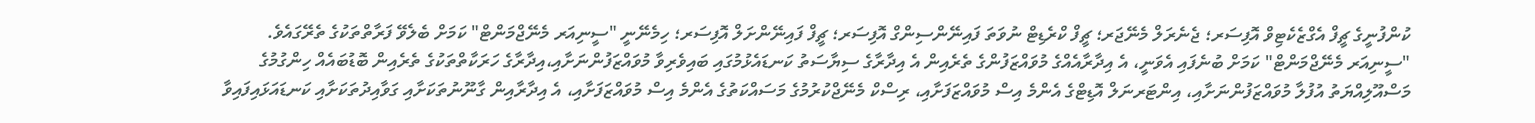ކުންފުނީގެ ޗީފް އެގްޒެކެޓިވް އޮފިސަރ؛ ޖެނެރަލް މެނޭޖަރ؛ ޗީފް ކްރެޑިޓް ނުވަތަ ފައިނޭންސިންގް އޮފިސަރ؛ ޗީފް ފައިނޭންށަލް އޮފިސަރ؛ ހިމެނޭނީ "ސީނިއަރ މެނޭޖްމަންޓް" ކަމަށް ބެލެވޭ ފަރާތްތަކުގެ ތެރޭގައެވެ.
"ސީނިއަރ މެނޭޖްމަންޓް" ކަމަށް ބުނެފައި އެވަނީ، އެ އިދާރާއެއްގެ މުވައްޒަފުންގެ ތެރެއިން އެ އިދާރާގެ ސިޔާސަތު ކަނޑައެޅުމުގައި ބައިވެރިވާ މުވައްޒަފުންނަށާއި،އިދާރާގެ ހަރަކާތްތަކުގެ ތެރެއިން ބޮޑުބައެއް ހިންގުމުގެ މަސްއޫލިއްޔަތު އުފުލާ މުވައްޒަފުންނަށާއި، އިންޓަރނަލް އޮޑިޓްގެ އެންމެ އިސް މުވައްޒަފަށާއި، ރިސްކް މެނޭޖްކުރުމުގެ މަސައްކަތުގެ އެންމެ އިސް މުވައްޒަފަށާއި، އެ އިދާރާއިން ގާނޫނުތަކަށާއި ގަވާއިދުތަކަށާއި ކަނޑައަޅައިފައިވާ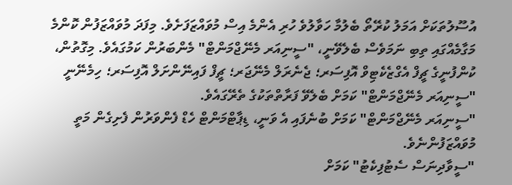އުސޫލުތަކަށް އަމަލު ކުރޭތޯ ބެލުމާ ހަވާލުވެ ހުރި އެންމެ އިސް މުވައްޒަފަށެވެ. މިފަދަ މުވައްޒަފުން ކޮންމެ މަގާމެއްގައި ތިބި ނަމަވެސް ބެލެވޭނީ، "ސީނިއަރ މެނޭޖްމަންޓް" މެންބަރުން ކަމުގައެވެ. މިގޮތުން، ކުންފުނީގެ ޗީފް އެގްޒެކެޓިވް އޮފިސަރ؛ ޖެނެރަލް މެނޭޖަރ؛ ޗީފް ފައިނޭންށަލް އޮފިސަރ؛ ހިމެނޭނީ "ސީނިއަރ މެނޭޖްމަންޓް" ކަމަށް ބެލެވޭ ފަރާތްތަކުގެ ތެރޭގައެވެ.
"ސީނިއަރ މެނޭޖްމަންޓް" ކަމަށް ބުނެފައި އެ ވަނީ، ޑިޕާޓްމަންޓް ހެޑް ފެންވަރުން ފެށިގެން މަތީ މުވައްޒަފުންނެވެ.
"ސީވާދިނަސް ސެޓުފިކެޓު" ކަމަށް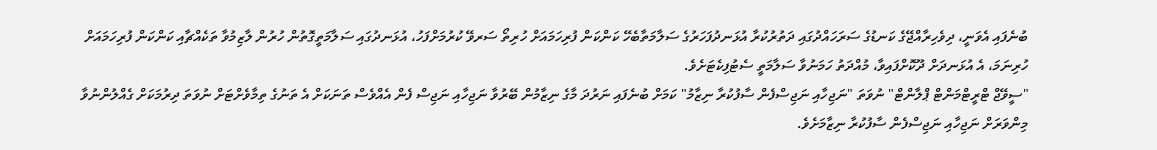ބުނެފައި އެވަނީ، ދިވެހިރާއްޖޭގެ ކަނޑުގެ ސަރަހައްދުގައި ދަތުރުކުރާ އުޅަނދުފަހަރުގެ ސަލާމަތާބެހޭ ކަންކަން ފުރިހަމައަށް ހުރިތޯ ސަރވޭ ކުރުމަށްފަހު، އުޅަނދުގައި ސަލާމަތީގޮތުން ހުރުން ލާޒިމުވާ ތަކެއްޗާއި ކަންކަން ފުރިހަމައަށް ހުރިނަމަ، އެ އުޅަނދަށް ދޫކޮށްފައިވާ، މުއްދަތު ހަމަނުވާ ސަލާމަތީ ސެޓުފިކެޓަށެވެ.
"ސީވޭޖް ޓްރީޓްމަންޓް ޕްލާންޓް" ނުވަތަ "ނަޖިހާއި ނަޖިސްފެން ސާފުކުރާ ނިޒާމު" ކަމަށް ބުނެފައި ނަރުދަ މާގެ ނިޒާމުން ބޭރުވާ ނަޖިހާއި ނަޖިސް ފެން އެއްވެސް ތަނަކަށް އެ ތަނުގެ ތިމާވެށްޓަށް ނުވަތަ ދިރުމަކަށް ގެއްލުންނުވާ މިންވަރަށް ނަޖިހާއި ނަޖިސްފެން ސާފުކުރާ ނިޒާމަށެވެ.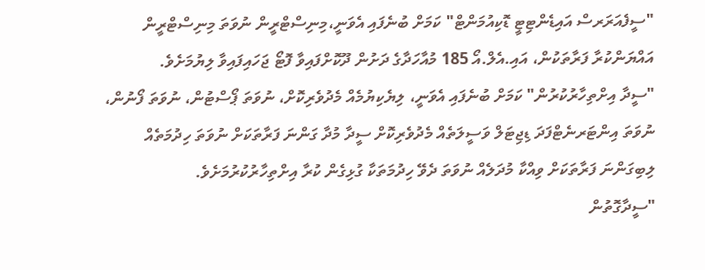"ސީފެއަރަރސް އައިޑެންޓިޓީ ޑޮކިއުމަންޓް" ކަމަށް ބުނެފައި އެވަނީ،މިނިސްޓްރީން ނުވަތަ މިނިސްޓްރީން އައްޔަންކުރާ ފަރާތަކުން، އައި.އެލް.އޯ 185 މުއާހަދާގެ ދަށުން ދޫކޮށްފައިވާ ފޮޓޯ ޖަހައިފައިވާ ލިޔުމަށެވެ.
"ސީދާ އިށްތިހާރުކުރުން" ކަމަށް ބުނެފައި އެވަނީ، ލިޔެކިޔުމެއް މެދުވެރިކޮށް، ނުވަތަ ޕޯސްޓުން، ނުވަތަ ފޯނުން، ނުވަތަ އިންޓަރނެޓްފަދަ ޑިޖިޓަލް ވަސީލަތެއް މެދުވެރިކޮށް ސީދާ މުދާ ގަންނަ ފަރާތަކަށް ނުވަތަ ހިދުމަތެއް ލިބިގަންނަ ފަރާތަކަށް ވިއްކާ މުދަލެއް ނުވަތަ ދެވޭ ހިދުމަތަކާ ގުޅިގެން ކުރާ އިށްތިހާރުކުރުމަށެވެ.
"ސީދާގޮތުން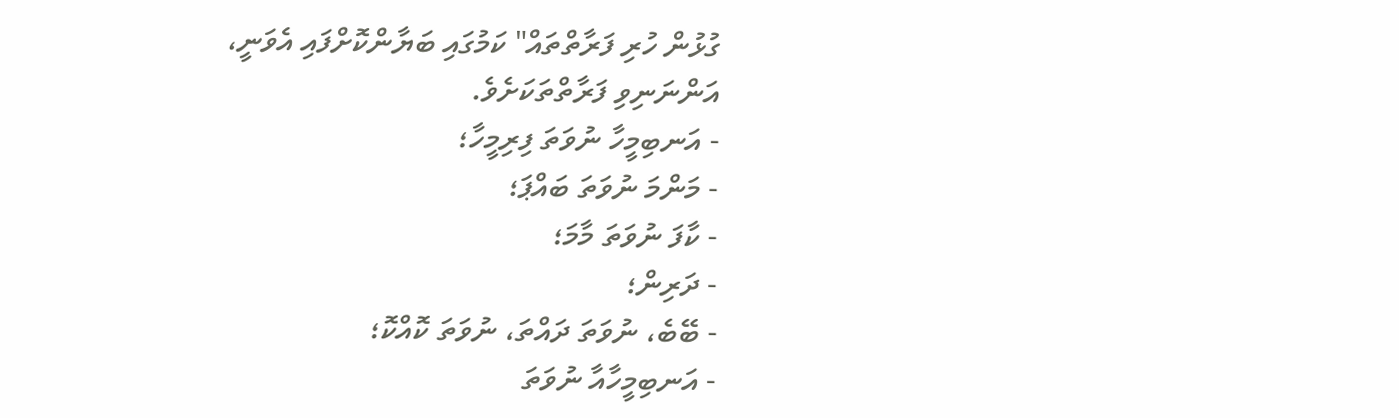ގުޅުން ހުރި ފަރާތްތައް" ކަމުގައި ބަޔާންކޮށްފައި އެވަނީ، އަންނަނިވި ފަރާތްތަކަށެވެ.
- އަނބިމީހާ ނުވަތަ ފިރިމީހާ؛
- މަންމަ ނުވަތަ ބައްޕަ؛
- ކާފަ ނުވަތަ މާމަ؛
- ދަރިން؛
- ބޭބެ، ނުވަތަ ދައްތަ، ނުވަތަ ކޮއްކޮ؛
- އަނބިމީހާއާ ނުވަތަ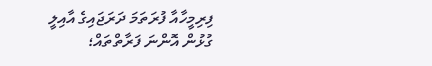ފިރިމީހާއާ ފުރަތަމަ ދަރަޖައިގެ އާއިލީ ގުޅުން އޮންނަ ފަރާތްތައް؛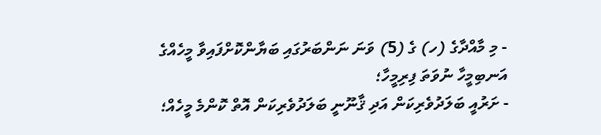- މި މާއްދާގެ (ހ) ގެ (5) ވަނަ ނަންބަރުގައި ބަޔާންކޮށްފައިވާ މީހެއްގެ އަނބިމީހާ ނުވަތަ ފިރިމީހާ؛
- ށަރުއީ ބަލަދުވެރިކަން އަދި ޤާނޫނީ ބަލަދުވެރިކަން އޮތް ކޮންމެ މީހެއް؛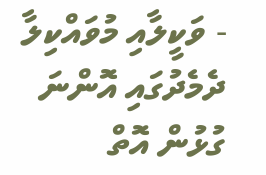- ވަކީލާއި މުވައްކިލާ ދެމެދުގައި އޮންނަ ގުޅުން އޮތް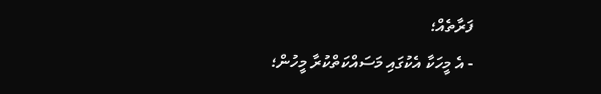ފަރާތެއް؛
- އެ މީހަކާ އެކުގައި މަސައްކަތްކުރާ މީހުން؛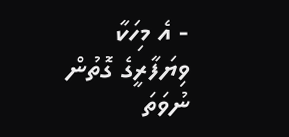- އެ މިހަކާ ވިޔަފާރީގެ ގޮތުން ނުވަތަ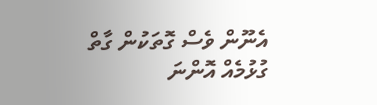އެނޫން ވެސް ގޮތަކުން ގާތް ގުޅުމެއް އޮންނަ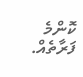ކޮންމެ ފަރާތެއް.